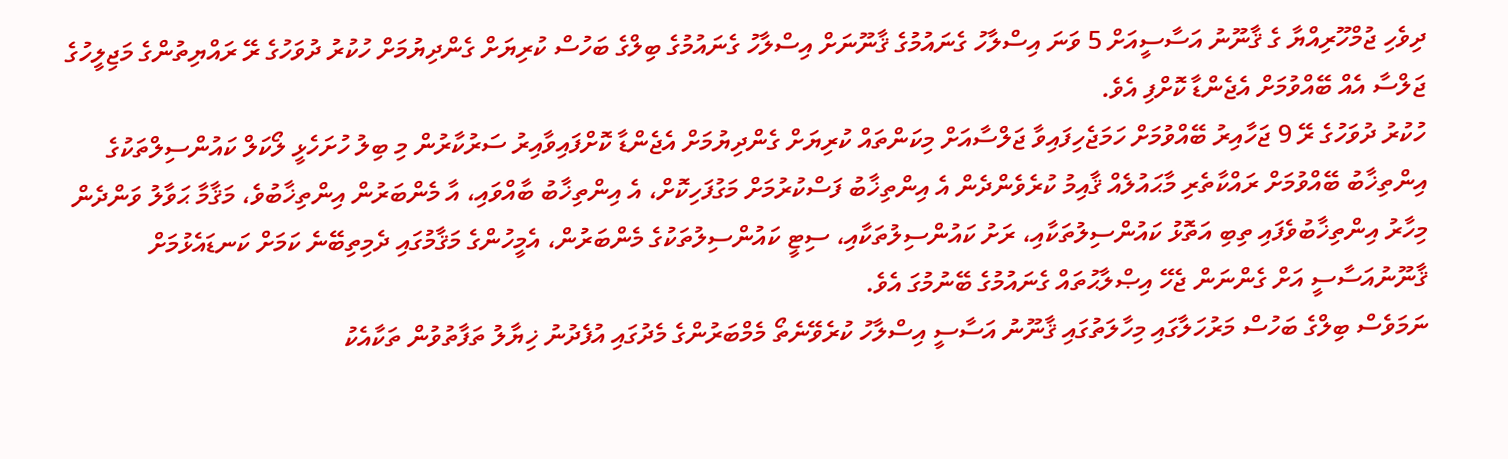ދިވެހި ޖުމްހޫރިއްޔާ ގެ ޤާނޫނު އަސާސީއަށް 5 ވަނަ އިސްލާހު ގެނައުމުގެ ޤާނޫނަށް އިސްލާހު ގެނައުމުގެ ބިލްގެ ބަހުސް ކުރިޔަށް ގެންދިޔުމަށް ހުކުރު ދުވަހުގެ ރޭ ރައްޔިތުންގެ މަޖިލީހުގެ ޖަލްސާ އެއް ބޭއްވުމަށް އެޖެންޑާ ކޮށްފި އެވެ.
ހުކުރު ދުވަހުގެ ރޭ 9 ޖަހާއިރު ބޭއްވުމަށް ހަމަޖެހިފައިވާ ޖަލްސާއަށް މިކަންތައް ކުރިޔަށް ގެންދިޔުމަށް އެޖެންޑާ ކޮށްފައިވާއިރު ސަރުކާރުން މި ބިލު ހުށަހެޅީ ލޯކަލް ކައުންސިލްތަކުގެ އިންތިޚާބު ބޭއްވުމަށް ރައްކާތެރި މާޙައުލެއް ޤާއިމު ކުރެވެންދެން އެ އިންތިޚާބު ފަސްކުރުމަށް މަގުފަހިކޮށް، އެ އިންތިޚާބު ބާއްވައި، އާ މެންބަރުން އިންތިޚާބުވެ، މަޤާމާ ޙަވާލު ވަންދެން މިހާރު އިންތިޚާބުވެފައި ތިބި އަތޮޅު ކައުންސިލުތަކާއި، ރަށު ކައުންސިލުތަކާއި، ސިޓީ ކައުންސިލުތަކުގެ މެންބަރުން، އެމީހުންގެ މަޤާމުގައި ދެމިތިބޭނެ ކަމަށް ކަނޑައެޅުމަށް ޤާނޫނުއަސާސީ އަށް ގެންނަން ޖެހޭ އިޞްލާޙުތައް ގެނައުމުގެ ބޭނުމުގަ އެވެ.
ނަމަވެސް ބިލްގެ ބަހުސް މަރުހަލާގައި މިހާލަތުގައި ޤާނޫނު އަސާސީ އިސްލާހު ކުރެވޭނެތޯ މެމްބަރުންގެ މެދުގައި އުފެދުނު ޚިޔާލު ތަފާތުވުން ތަކާއެކު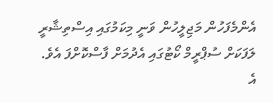އެންމެފަހުން މަޖިލީހުން ވަނީ މިކަމުގައި އިސްތިޝާރީ ލަފަކަށް ސުޕްރީމް ކޯޓުގައި އެދުމަށް ފާސްކޮށްފަ އެވެ.
އެ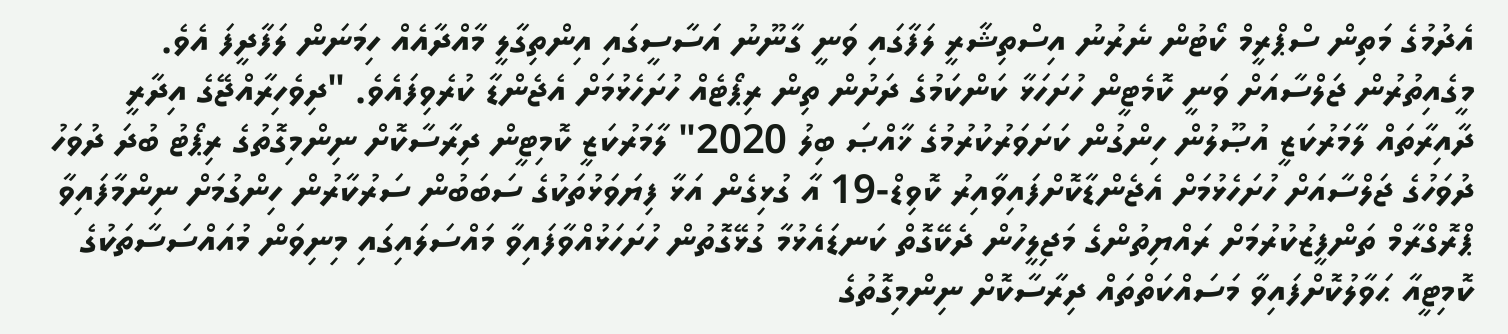އެދުމުގެ މަތިން ސްޕްރީމް ކޯޓުން ނެރުނު އިސްތިޝާރީ ލަފާގައި ވަނީ ގާނޫނު އަސާސީގައި އިންތިގާލީ މާއްދާއެއް ހިމަނަން ލަފާދީފަ އެވެ.
މީގެއިތުރުން ޖަލްސާއަށް ވަނީ ކޮމެޓީން ހުށަހަޅާ ކަންކަމުގެ ދަށުން ތިން ރިޕޯޓެއް ހުށަހެޅުމަށް އެޖެންޑާ ކުރެވިފައެވެ. "ދިވެހިރާއްޖޭގެ އިދާރީ ދާއިރާތައް ލާމަރުކަޒީ އުޞޫލުން ހިންގުން ކަށަވަރުކުރުމުގެ ޚާއްޞަ ބިލު 2020" ލާމަރުކަޒީ ކޮމިޓީން ދިރާސާކޮށް ނިންމިގޮތުގެ ރިޕޯޓު ބުދަ ދުވަހު ދުވަހުގެ ޖަލްސާއަށް ހުށަހެޅުމަށް އެޖެންޑާކޮށްފައިވާއިރު ކޮވިޑް-19 އާ ގުޅިގެން އަޅާ ފިޔަވަޅުތަކުގެ ސަބަބުން ސަރުކާރުން ހިންގުމަށް ނިންމާފައިވާ ޕްރޮގްރާމް ތަންފީޒުކުރުމަށް ރައްޔިތުންގެ މަޖިލީހުން ދެކޭގޮތް ކަނޑައެޅުމާ ގުޅޭގޮތުން ހުށަހަޅުއްވާފައިވާ މައްސަލައިގައި މިނިވަން މުއައްސަސާތަކުގެ ކޮމިޓީއާ ޙަވާލުކޮށްފައިވާ މަސައްކަތްތައް ދިރާސާކޮށް ނިންމިގޮތުގެ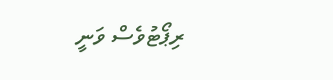ރިޕޯޓުވެސް ވަނީ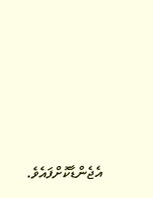އެޖެންޑާކޮށްފައެވެ.